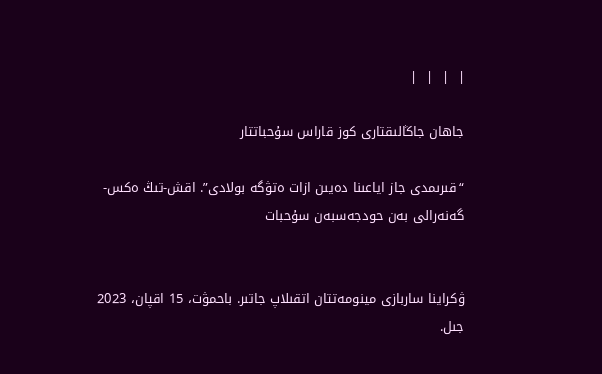|  |  |  |

جاھان جاڭالىقتارى كوز قاراس سۇحباتتار

“قىرىمدى جاز اياعىنا دەيىن ازات ەتۋگە بولادى”. اقش-تىڭ ەكس-گەنەرالى بەن حودجەسبەن سۇحبات


ۋكراينا ساربازى مينومەتتان اتقىلاپ جاتىر. باحمۋت، 15 اقپان، 2023 جىل.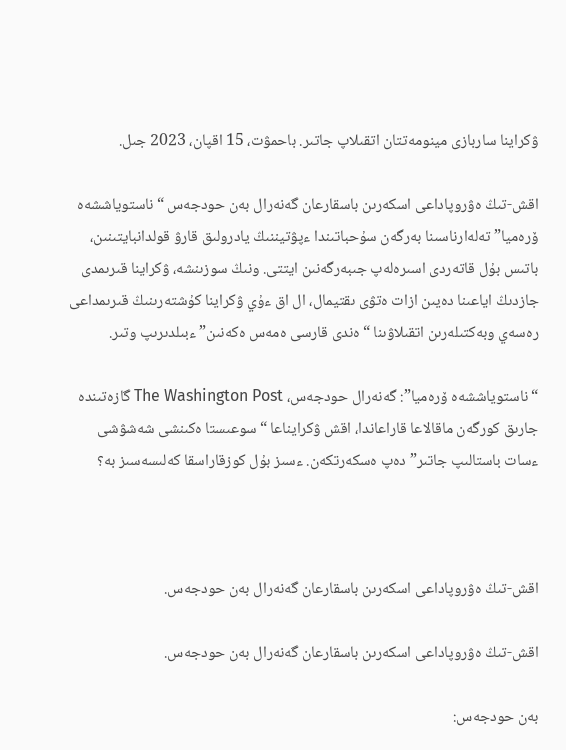ۋكراينا ساربازى مينومەتتان اتقىلاپ جاتىر. باحمۋت، 15 اقپان، 2023 جىل.

اقش-تىڭ ەۋروپاداعى اسكەرىن باسقارعان گەنەرال بەن حودجەس “ناستوياششەە ۆرەميا” تەلەارناسىنا بەرگەن سۇحباتىندا ءپۋتيننىڭ يادرولىق قارۋ قولدانبايتىنىن، باتىس بۇل قاتەردى اسىرەلەپ جىبەرگەنىن ايتتى. ونىڭ سوزىنشە، ۋكراينا قىرىمدى جازدىڭ اياعىنا دەيىن ازات ەتۋى ىقتيمال، ال اق ءۇي ۋكراينا كۇشتەرىنىڭ قىرىمداعى رەسەي وبەكتىلەرىن اتقىلاۋىنا “ەندى قارسى ەمەس ەكەنىن” ءبىلدىرىپ وتىر.

“ناستوياششەە ۆرەميا”: گەنەرال حودجەس، The Washington Post گازەتىندە جارىق كورگەن ماقالاعا قاراعاندا، اقش ۋكرايناعا “سوعىستا ەكىنشى شەشۋشى ءسات باستالىپ جاتىر” دەپ ەسكەرتكەن. ءسىز بۇل كوزقاراسقا كەلىسەسىز بە؟



اقش-تىڭ ەۋروپاداعى اسكەرىن باسقارعان گەنەرال بەن حودجەس.

اقش-تىڭ ەۋروپاداعى اسكەرىن باسقارعان گەنەرال بەن حودجەس.

بەن حودجەس: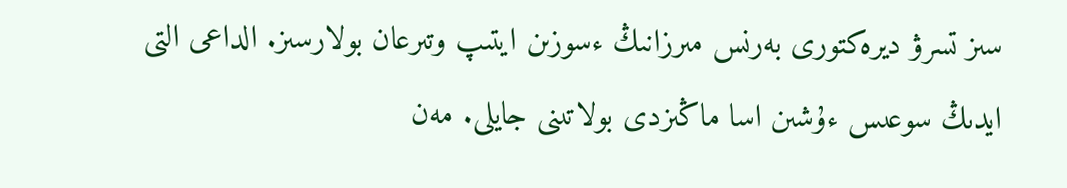سىز تسرۋ ديرەكتورى بەرنس مىرزانىڭ ءسوزىن ايتىپ وتىرعان بولارسىز. الداعى التى ايدىڭ سوعىس ءۇشىن اسا ماڭىزدى بولاتىنى جايلى. مەن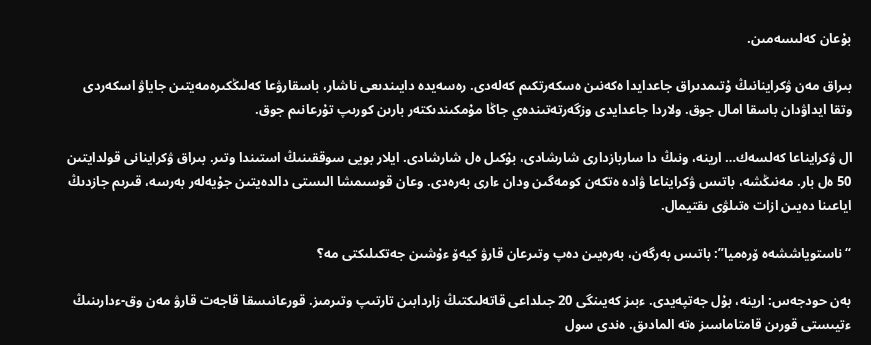بۇعان كەلىسەمىن.

بىراق مەن ۋكراينانىڭ ۇتىمدىراق جاعدايدا ەكەنىن ەسكەرتكىم كەلەدى. رەسەيدە دايىندىعى ناشار، باسقارۋعا كەلىڭكىرەمەيتىن جاياۋ اسكەردى وتقا ايداۋدان باسقا امال جوق. ولاردا جاعدايدى وزگەرتەتىندەي جاڭا مۇمكىندىكتەر بارىن كورىپ تۇرعانىم جوق.

ال ۋكرايناعا كەلسەك… ارينە، ونىڭ دا ساربازدارى شارشادى، بۇكىل ەل شارشادى. ايلار بويى سوققىنىڭ استىندا وتىر. بىراق ۋكراينانى قولدايتىن 50 ەل بار. مەنىڭشە، باتىس ۋكرايناعا ۋادە ەتكەن كومەگىن ودان ءارى بەرەدى. وعان قوسىمشا الىستى دالدەيتىن جۇيەلەر بەرسە، قىرىم جازدىڭ اياعىنا دەيىن ازات ەتىلۋى ىقتيمال.

“ناستوياششەە ۆرەميا”: باتىس بەرگەن، بەرەيىن دەپ وتىرعان قارۋ كيەۆ ءۇشىن جەتكىلىكتى مە؟

بەن حودجەس: ارينە، بۇل جەتپەيدى. ءبىز كەيىنگى 20 جىلداعى قاتەلىكتىڭ زاردابىن تارتىپ وتىرمىز. قورعانىسقا قاجەت قارۋ مەن وق-ءدارىنىڭ ءتيىستى قورىن قامتاماسىز ەتە المادىق. ەندى سول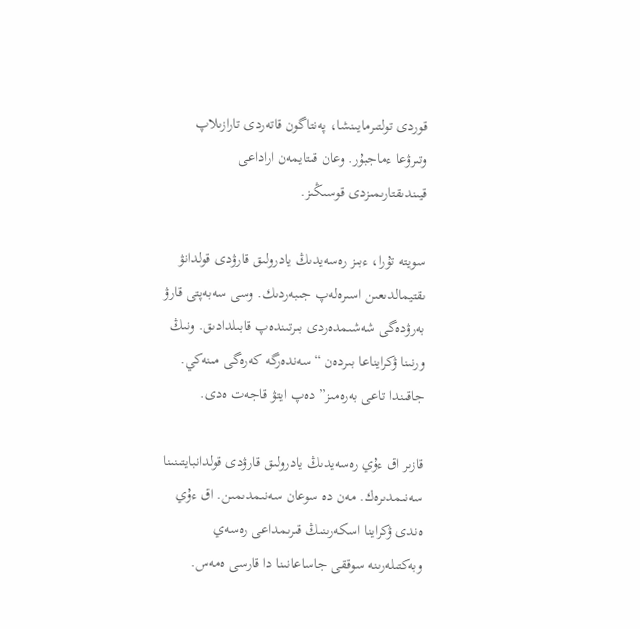قوردى تولتىرمايىنشا، پەنتاگون قاتەردى تارازىلاپ وتىرۋعا ءماجبۇر. وعان قىتايمەن اراداعى قيىندىقتارىمىزدى قوسىڭىز.

سويتە تۇرا، ءبىز رەسەيدىڭ يادرولىق قارۋدى قولدانۋ ىقتيمالدىعىن اسىرەلەپ جىبەردىك. وسى سەبەپتى قارۋ بەرۋدەگى شەشىمدەردى بىرتىندەپ قابىلدادىق. ونىڭ ورنىنا ۋكرايناعا بىردەن “سەندەرگە كەرەگى مىنەكي. جاقىندا تاعى بەرەمىز” دەپ ايتۋ قاجەت ەدى.

قازىر اق ءۇي رەسەيدىڭ يادرولىق قارۋدى قولدانبايتىنىنا سەنىمدىرەك. مەن دە سوعان سەنىمدىمىن. اق ءۇي ەندى ۋكراينا اسكەرىنىڭ قىرىمداعى رەسەي وبەكتىلەرىنە سوققى جاساعانىنا دا قارسى ەمەس.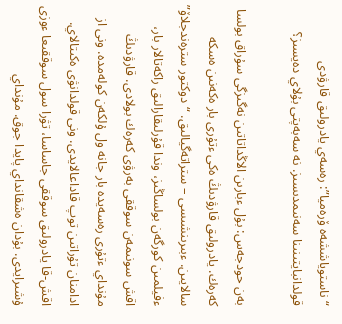“ناستوياششەە ۆرەميا”: رەسەي يادرولىق قارۋدى قولدانبايتىنىنا سەنىمدىسىز. نە سەبەپتى بۇلاي دەيسىز؟

بەن حودجەس: بۇل ءبارىن الاڭداتاتىن نەگىزگى سۇراق بولسا كەرەك. يادرولىق قارۋدىڭ ەكى ءتۇرى بار ەكەنىن ەسكە سالايىن. ءبىرىنشىسى – ستراتەگيالىق. “دوكتور سترەندجلاۆ” ءفيلمىن كورگەن بولساڭىز، وندا قۇرلىقارالىق راكەتالار بار، اقش سونىمەن سوققى بەرۋى كەرەك بولادى. قارۋدىڭ مۇنداي ءتۇرى رەسەيدە بار جانە ول ۇلكەن كولەمدە. ونى از ادامنان تۇراتىن توپ قاداعالايدى. ونى قولدانۋى ەكىتالاي. اقش-قا يادرولىق سوققى جاساسا، تۋرا سول سوققىعا ءوزى ۇشىرايدى. بۇدان ەشقانداي پايدا جوق. مۇنداي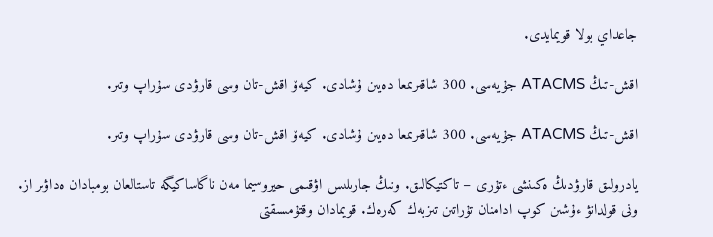جاعداي بولا قويمايدى.

اقش-تىڭ ATACMS جۇيەسى. 300 شاقىرىمعا دەيىن ۇشادى. كيەۆ اقش-تان وسى قارۋدى سۇراپ وتىر.

اقش-تىڭ ATACMS جۇيەسى. 300 شاقىرىمعا دەيىن ۇشادى. كيەۆ اقش-تان وسى قارۋدى سۇراپ وتىر.

يادرولىق قارۋدىڭ ەكىنشى ءتۇرى – تاكتيكالىق. ونىڭ جارىلىس اۋقىمى حيروسيما مەن ناگاساكيگە تاستالعان بومبادان ەداۋىر از. ونى قولدانۋ ءۇشىن كوپ ادامنان تۇراتىن تىزبەك كەرەك. قويمادان وقتۇمسىقتى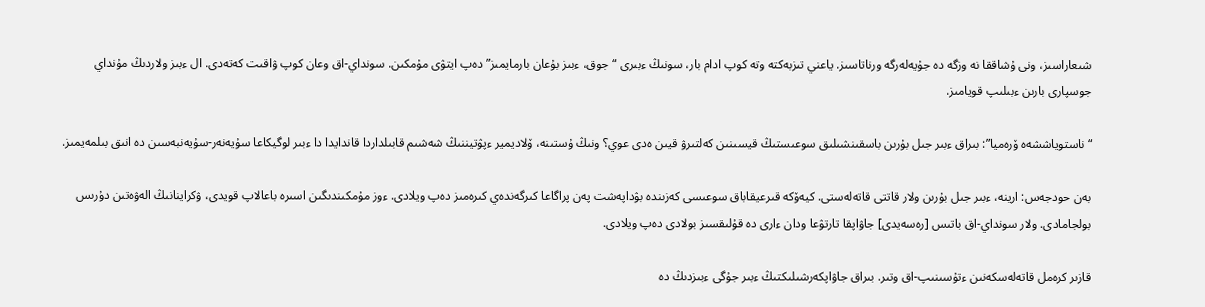شىعاراسىز، ونى ۇشاققا نە وزگە دە جۇيەلەرگە ورناتاسىز. ياعني تىزبەكتە وتە كوپ ادام بار، سونىڭ ءبىرى “جوق، ءبىز بۇعان بارمايمىز” دەپ ايتۋى مۇمكىن. سونداي-اق وعان كوپ ۋاقىت كەتەدى. ال ءبىز ولاردىڭ مۇنداي جوسپارى بارىن ءبىلىپ قويامىز.

“ناستوياششەە ۆرەميا”: بىراق ءبىر جىل بۇرىن باسقىنشىلىق سوعىستىڭ قيسىنىن كەلتىرۋ قيىن ەدى عوي؟ ونىڭ ۇستىنە، ۆلاديمير ءپۋتيننىڭ شەشىم قابىلداردا قاندايدا دا ءبىر لوگيكاعا سۇيەنەر-سۇيەنبەسىن دە انىق بىلمەيمىز.

بەن حودجەس: ارينە، ءبىر جىل بۇرىن ولار قاتتى قاتەلەستى. كيەۆكە قىرعيقاباق سوعىسى كەزىندە بۋداپەشت پەن پراگاعا كىرگەندەي كىرەمىز دەپ ويلادى. ءوز مۇمكىندىگىن اسىرە باعالاپ قويدى، ۋكراينانىڭ الەۋەتىن دۇرىس بولجامادى. ولار سونداي-اق باتىس [رەسەيدى] جاۋاپقا تارتۋعا ودان ءارى دە قۇلىقسىز بولادى دەپ ويلادى.

قازىر كرەمل قاتەلەسكەنىن ءتۇسىنىپ-اق وتىر. بىراق جاۋاپكەرشىلىكتىڭ ءبىر جۇگى ءبىزدىڭ دە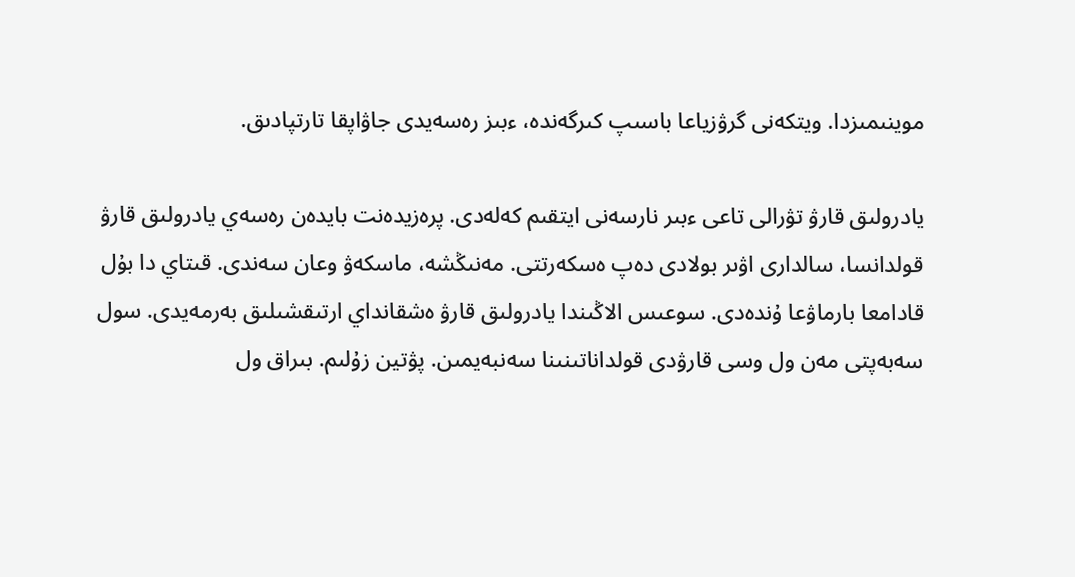موينىمىزدا. ويتكەنى گرۋزياعا باسىپ كىرگەندە، ءبىز رەسەيدى جاۋاپقا تارتپادىق.

يادرولىق قارۋ تۋرالى تاعى ءبىر نارسەنى ايتقىم كەلەدى. پرەزيدەنت بايدەن رەسەي يادرولىق قارۋ قولدانسا، سالدارى اۋىر بولادى دەپ ەسكەرتتى. مەنىڭشە، ماسكەۋ وعان سەندى. قىتاي دا بۇل قادامعا بارماۋعا ۇندەدى. سوعىس الاڭىندا يادرولىق قارۋ ەشقانداي ارتىقشىلىق بەرمەيدى. سول سەبەپتى مەن ول وسى قارۋدى قولداناتىنىنا سەنبەيمىن. پۋتين زۇلىم. بىراق ول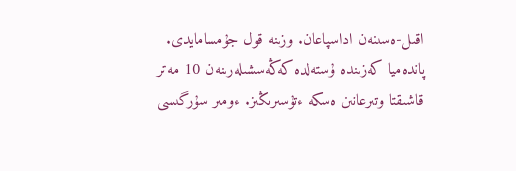اقىل-ەسىنەن اداسپاعان. وزىنە قول جۇمسامايدى. پاندەميا كەزىندە ۇستەلدە كەڭەسشىلەرىنەن 10 مەتر قاشىقتا وتىرعانىن ەسكە ءتۇسىرىڭىز. ءومىر سۇرگىسى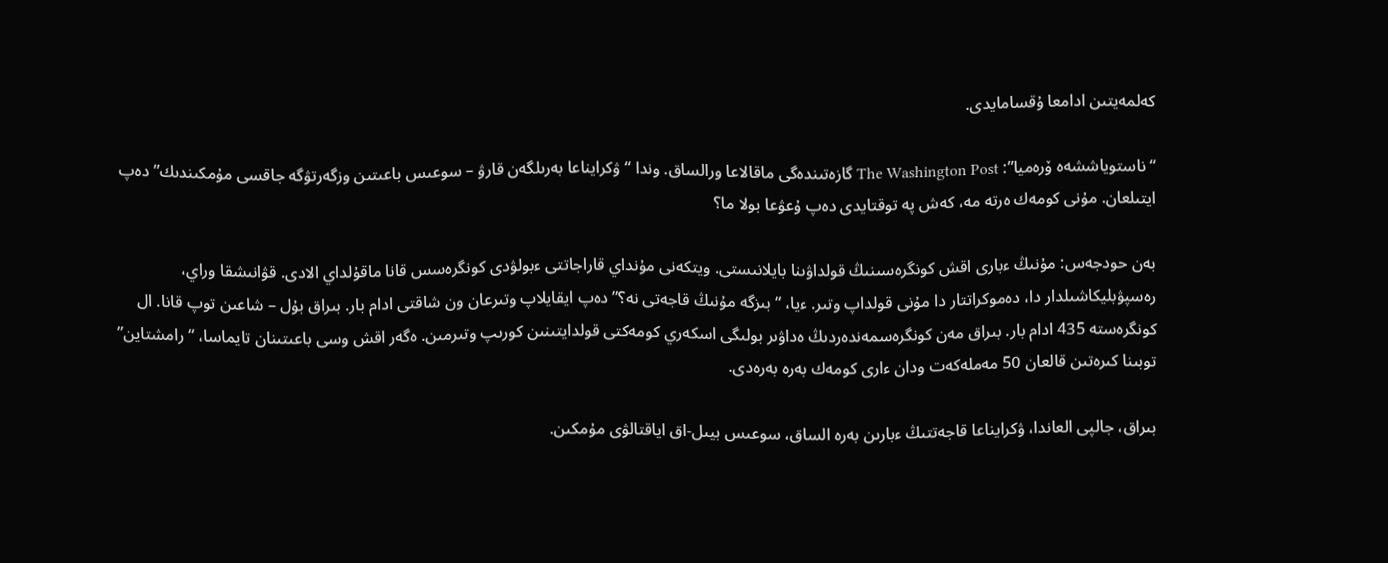كەلمەيتىن ادامعا ۇقسامايدى.

“ناستوياششەە ۆرەميا”: The Washington Post گازەتىندەگى ماقالاعا ورالساق. وندا “ۋكرايناعا بەرىلگەن قارۋ – سوعىس باعىتىن وزگەرتۋگە جاقسى مۇمكىندىك” دەپ ايتىلعان. مۇنى كومەك ەرتە مە، كەش پە توقتايدى دەپ ۇعۋعا بولا ما؟

بەن حودجەس: مۇنىڭ ءبارى اقش كونگرەسىنىڭ قولداۋىنا بايلانىستى. ويتكەنى مۇنداي قاراجاتتى ءبولۋدى كونگرەسس قانا ماقۇلداي الادى. قۋانىشقا وراي، رەسپۋبليكاشىلدار دا، دەموكراتتار دا مۇنى قولداپ وتىر. ءيا، “بىزگە مۇنىڭ قاجەتى نە؟” دەپ ايقايلاپ وتىرعان ون شاقتى ادام بار. بىراق بۇل – شاعىن توپ قانا. ال كونگرەستە 435 ادام بار. بىراق مەن كونگرەسمەندەردىڭ ەداۋىر بولىگى اسكەري كومەكتى قولدايتىنىن كورىپ وتىرمىن. ەگەر اقش وسى باعىتىنان تايماسا، “رامشتاين” توبىنا كىرەتىن قالعان 50 مەملەكەت ودان ءارى كومەك بەرە بەرەدى.

بىراق، جالپى العاندا، ۋكرايناعا قاجەتتىڭ ءبارىن بەرە الساق، سوعىس بيىل-اق اياقتالۋى مۇمكىن.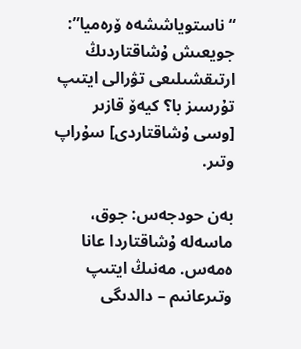“ناستوياششەە ۆرەميا”: جويعىش ۇشاقتاردىڭ ارتىقشىلىعى تۋرالى ايتىپ تۇرسىز با؟ كيەۆ قازىر [وسى ۇشاقتاردى] سۇراپ وتىر.

بەن حودجەس: جوق، ماسەلە ۇشاقتاردا عانا ەمەس. مەنىڭ ايتىپ وتىرعانىم – دالدىگى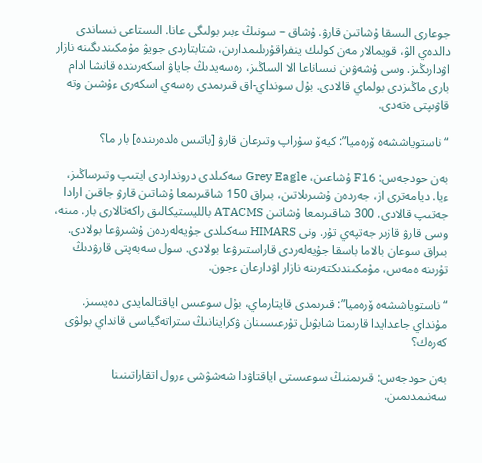جوعارى الىسقا ۇشاتىن قارۋ. ۇشاق – سونىڭ ءبىر بولىگى عانا. الىستاعى نىساندى دالدەي الۋ، قويمالار مەن كولىك ينفراقۇرىلىمدارىن، شتابتاردى جويۋ مۇمكىندىگىنە نازار اۋدارىڭىز. وسى ۇشەۋىن نىساناعا الا الساڭىز، رەسەيدىڭ جاياۋ اسكەرىندە قانشا ادام بارى ماڭىزدى بولماي قالادى. بۇل سونداي-اق قىرىمدى رەسەي اسكەرى ءۇشىن وتە قاۋىپتى ەتەدى.

“ناستوياششەە ۆرەميا”: كيەۆ سۇراپ وتىرعان قارۋ [باتىس ەلدەرىندە] بار ما؟

بەن حودجەس: F16 ۇشاعىن، Grey Eagle سەكىلدى درونداردى ايتىپ وتىرساڭىز، ءيا. ديامەترى از، جەردەن ۇشىرىلاتىن، بىراق 150 شاقىرىمعا ۇشاتىن قارۋ جاقىن ارادا جەتىپ قالادى. 300 شاقىرىمعا ۇشاتىن ATACMS بالليستيكالىق راكەتالارى بار. مىنە، وسى قارۋ قازىر جەتپەي تۇر. ونى HIMARS سەكىلدى جۇيەلەردەن ۇشىرۋعا بولادى. بىراق سوعان بالاما باسقا جۇيەلەردى قاراستىرۋعا بولادى. سول سەبەپتى قارۋدىڭ تۇرىنە ەمەس، مۇمكىندىكتەرىنە نازار اۋدارعان ءجون.

“ناستوياششەە ۆرەميا”: قىرىمدى قايتارماي، بۇل سوعىس اياقتالمايدى دەيسىز. مۇنداي جاعدايدا قارىمتا شابۋىل تۇرعىسىنان ۋكراينانىڭ ستراتەگياسى قانداي بولۋى كەرەك؟

بەن حودجەس: قىرىمنىڭ سوعىستى اياقتاۋدا شەشۋشى ءرول اتقاراتىنىنا سەنىمدىمىن.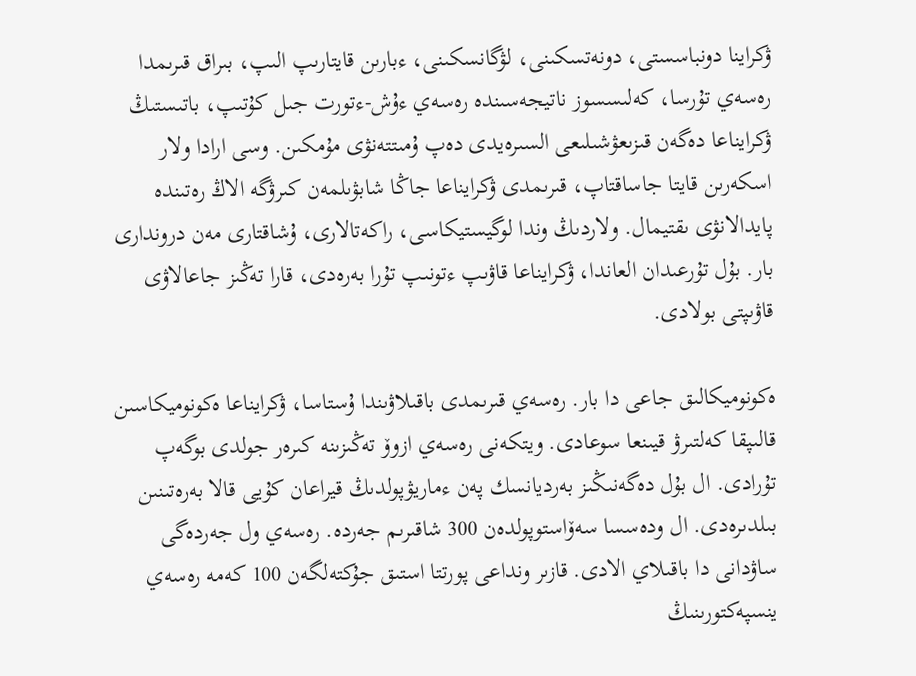ۋكراينا دونباسستى، دونەتسكىنى، لۋگانسكىنى، ءبارىن قايتارىپ الىپ، بىراق قىرىمدا رەسەي تۇرسا، كەلىسسوز ناتيجەسىندە رەسەي ءۇش-ءتورت جىل كۇتىپ، باتىستىڭ ۋكرايناعا دەگەن قىزىعۋشىلىعى السىرەيدى دەپ ۇمىتتەنۋى مۇمكىن. وسى ارادا ولار اسكەرىن قايتا جاساقتاپ، قىرىمدى ۋكرايناعا جاڭا شابۋىلمەن كىرۋگە الاڭ رەتىندە پايدالانۋى ىقتيمال. ولاردىڭ وندا لوگيستيكاسى، راكەتالارى، ۇشاقتارى مەن دروندارى بار. بۇل تۇرعىدان العاندا، ۋكرايناعا قاۋىپ ءتونىپ تۇرا بەرەدى، قارا تەڭىز جاعالاۋى قاۋىپتى بولادى.

ەكونوميكالىق جاعى دا بار. رەسەي قىرىمدى باقىلاۋىندا ۇستاسا، ۋكرايناعا ەكونوميكاسىن قالىپقا كەلتىرۋ قيىنعا سوعادى. ويتكەنى رەسەي ازوۆ تەڭىزىنە كىرەر جولدى بوگەپ تۇرادى. ال بۇل دەگەنىڭىز بەرديانسك پەن ءماريۋپولدىڭ قيراعان كۇيى قالا بەرەتىنىن بىلدىرەدى. ال ودەسسا سەۆاستوپولدەن 300 شاقىرىم جەردە. رەسەي ول جەردەگى ساۋدانى دا باقىلاي الادى. قازىر ونداعى پورتتا استىق جۇكتەلگەن 100 كەمە رەسەي ينسپەكتورىنىڭ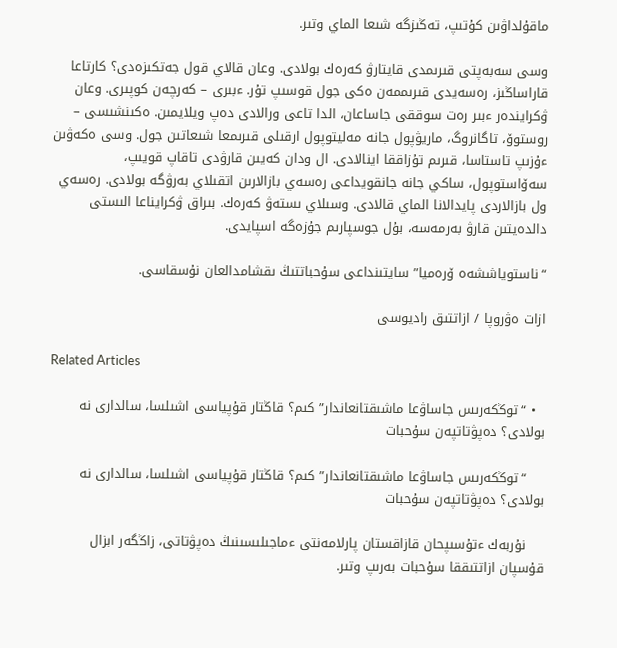ماقۇلداۋىن كۇتىپ، تەڭىزگە شىعا الماي وتىر.

وسى سەبەپتى قىرىمدى قايتارۋ كەرەك بولادى. وعان قالاي قول جەتكىزەدى؟ كارتاعا قاراساڭىز، رەسەيدى قىرىممەن ەكى جول قوسىپ تۇر. ءبىرى – كەرچەن كوپىرى. وعان ۋكرايندەر ءبىر رەت سوققى جاساعان، الدا تاعى ورالادى دەپ ويلايمىن. ەكىنشىسى – روستوۆ، تاگانروگ، ماريۋپول جانە مەليتوپول ارقىلى قىرىمعا شىعاتىن جول. وسى ەكەۋىن ءۇزىپ تاستاسا، قىرىم تۇزاققا اينالادى. ال ودان كەيىن قارۋدى تاقاپ قويىپ، سەۆاستوپول، ساكي جانە جانقويداعى رەسەي بازالارىن اتقىلاي بەرۋگە بولادى. رەسەي ول بازالاردى پايدالانا الماي قالادى. وسىلاي ىستەۋ كەرەك. بىراق ۋكرايناعا الىستى دالدەيتىن قارۋ بەرمەسە، بۇل جوسپارىم جۇزەگە اسپايدى.

“ناستوياششەە ۆرەميا” سايتىنداعى سۇحباتتىڭ ىقشامدالعان نۇسقاسى.

ازات ەۋروپا / ازاتتىق راديوسى

Related Articles

  • “توڭكەرىس جاساۋعا ماشىقتانعاندار” كىم؟ قاڭتار قۇپياسى اشىلسا، سالدارى نە بولادى؟ دەپۋتاتپەن سۇحبات

    “توڭكەرىس جاساۋعا ماشىقتانعاندار” كىم؟ قاڭتار قۇپياسى اشىلسا، سالدارى نە بولادى؟ دەپۋتاتپەن سۇحبات

    نۇربەك ءتۇسىپحان قازاقستان پارلامەنتى ءماجىلىسىنىڭ دەپۋتاتى، زاڭگەر ابزال قۇسپان ازاتتىققا سۇحبات بەرىپ وتىر.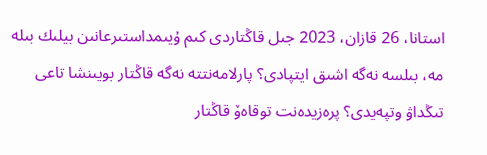استانا، 26 قازان، 2023 جىل قاڭتاردى كىم ۇيىمداستىرعانىن بيلىك بىلە مە، بىلسە نەگە اشىق ايتپادى؟ پارلامەنتتە نەگە قاڭتار بويىنشا تاعى تىڭداۋ وتپەيدى؟ پرەزيدەنت توقاەۆ قاڭتار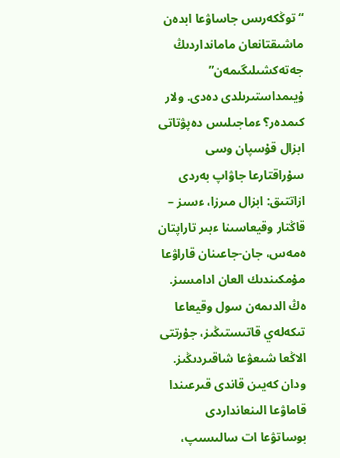“توڭكەرىس جاساۋعا ابدەن ماشىقتانعان مامانداردىڭ جەتەكشىلىگىمەن” ۇيىمداستىرىلدى دەدى. ولار كىمدەر؟ ءماجىلىس دەپۋتاتى ابزال قۇسپان وسى سۇراقتارعا جاۋاپ بەردى ازاتتىق: ابزال مىرزا، ءسىز – قاڭتار وقيعاسىنا ءبىر تاراپتان ەمەس، جان-جاعىنان قاراۋعا مۇمكىندىك العان ادامسىز. ەڭ الدىمەن سول وقيعاعا تىكەلەي قاتىستىڭىز، جۇرتتى الاڭعا شىعۋعا شاقىردىڭىز. ودان كەيىن قاندى قىرعىندا قاماۋعا الىنعانداردى بوساتۋعا ات سالىسىپ،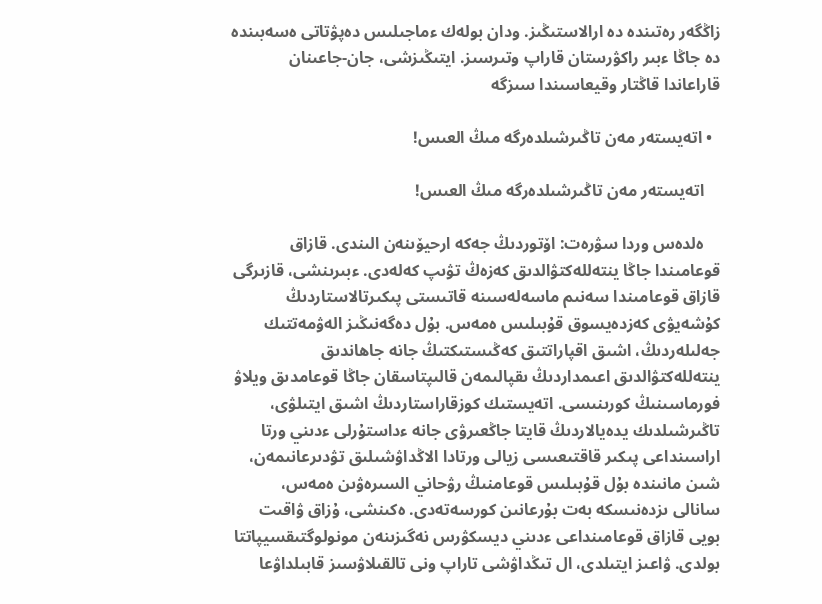زاڭگەر رەتىندە دە ارالاستىڭىز. ودان بولەك ءماجىلىس دەپۋتاتى ەسەبىندە دە جاڭا ءبىر راكۋرستان قاراپ وتىرسىز. ايتىڭىزشى، جان-جاعىنان قاراعاندا قاڭتار وقيعاسىندا سىزگە

  • اتەيستەر مەن تاڭىرشىلدەرگە مىڭ العىس!

    اتەيستەر مەن تاڭىرشىلدەرگە مىڭ العىس!

    ەلدەس وردا سۋرەت: اۆتوردىڭ جەكە ارحيۆىنەن الىندى. قازاق قوعامىندا جاڭا ينتەللەكتۋالدىق كەزەڭ تۋىپ كەلەدى. ءبىرىنشى، قازىرگى قازاق قوعامىندا سەنىم ماسەلەسىنە قاتىستى پىكىرتالاستاردىڭ كۇشەيۋى كەزدەيسوق قۇبىلىس ەمەس. بۇل دەگەنىڭىز الەۋمەتتىك جەلىلەردىڭ، اشىق اقپاراتتىق كەڭىستىكتىڭ جانە جاھاندىق ينتەللەكتۋالدىق اعىمداردىڭ ىقپالىمەن قالىپتاسقان جاڭا قوعامدىق ويلاۋ فورماسىنىڭ كورىنىسى. اتەيستىك كوزقاراستاردىڭ اشىق ايتىلۋى، تاڭىرشىلدىك يدەيالاردىڭ قايتا جاڭعىرۋى جانە ءداستۇرلى ءدىني ورتا اراسىنداعى پىكىر قاقتىعىسى زيالى ورتادا الاڭداۋشىلىق تۋدىرعانىمەن، شىن مانىندە بۇل قۇبىلىس قوعامنىڭ رۋحاني السىرەۋىن ەمەس، سانالى ىزدەنىسكە بەت بۇرعانىن كورسەتەدى. ەكىنشى، ۇزاق ۋاقىت بويى قازاق قوعامىنداعى ءدىني ديسكۋرس نەگىزىنەن مونولوگتىقسيپاتتا بولدى. ۋاعىز ايتىلدى، ال تىڭداۋشى تاراپ ونى تالقىلاۋسىز قابىلداۋعا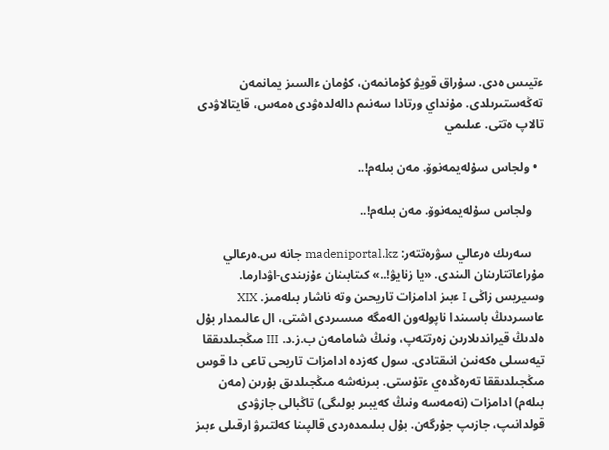ءتيىس ەدى. سۇراق قويۋ كۇمانمەن، كۇمان ءالسىز يمانمەن تەڭەستىرىلدى. مۇنداي ورتادا سەنىم دالەلدەۋدى ەمەس، قايتالاۋدى تالاپ ەتتى. عىلىمي

  • ولجاس سۇلەيمەنوۆ. مەن بىلەم!..

    ولجاس سۇلەيمەنوۆ. مەن بىلەم!..

    سەرىك ەرعالي سۋرەتتەر: madeniportal.kz جانە س.ەرعالي مۇراعاتتارىنان الىندى. «يا زنايۋ!..» كىتابىنان ءۇزىندى-اۋدارما. وسيريس زاڭى I ءبىز ادامزات تاريحىن وتە ناشار بىلەمىز. XIX عاسىردىڭ باسىندا ناپولەون الەمگە مىسىردى اشتى، ال عالىمدار بۇل ەلدىڭ قيراندىلارىن زەرتتەپ، ونىڭ شامامەن ب.ز.د. III مىڭجىلدىققا تيەسىلى ەكەنىن انىقتادى. سول كەزدە ادامزات تاريحى تاعى دا قوس مىڭجىلدىققا تەرەڭدەي ءتۇستى. بىرنەشە مىڭجىلدىق بۇرىن (مەن بىلەم) ادامزات (نەمەسە ونىڭ كەيبىر بولىگى) تاڭبالى جازۋدى قولدانىپ، جازىپ جۇرگەن. بۇل بىلىمدەردى قالپىنا كەلتىرۋ ارقىلى ءبىز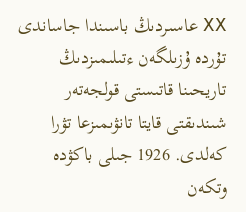XX عاسىردىڭ باسىندا جاساندى تۇردە ۇزىلگەن ءتىلىمىزدىڭ تاريحىنا قاتىستى قولجەتەر شىندىقتى قايتا تانۋىمىزعا تۋرا كەلدى. 1926 جىلى باكۋدە وتكەن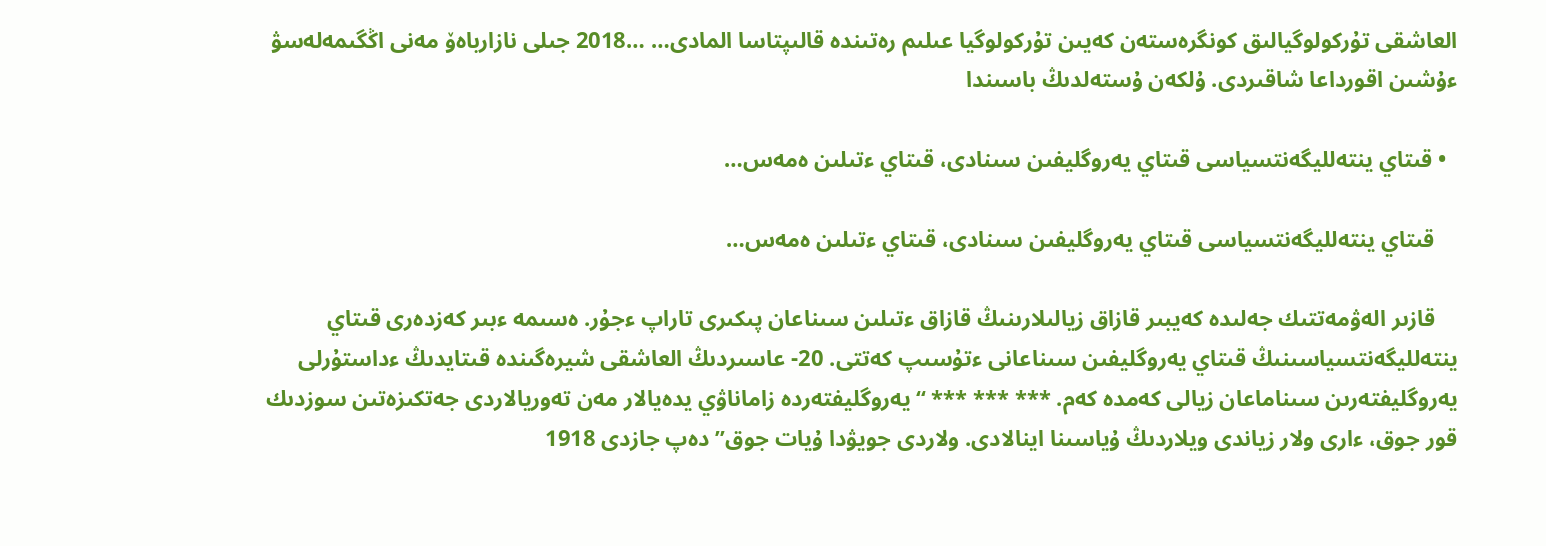العاشقى تۇركولوگيالىق كونگرەستەن كەيىن تۇركولوگيا عىلىم رەتىندە قالىپتاسا المادى… …2018 جىلى نازارباەۆ مەنى اڭگىمەلەسۋ ءۇشىن اقورداعا شاقىردى. ۇلكەن ۇستەلدىڭ باسىندا

  • قىتاي ينتەلليگەنتسياسى قىتاي يەروگليفىن سىنادى، قىتاي ءتىلىن ەمەس…

    قىتاي ينتەلليگەنتسياسى قىتاي يەروگليفىن سىنادى، قىتاي ءتىلىن ەمەس…

    قازىر الەۋمەتتىك جەلىدە كەيبىر قازاق زيالىلارىنىڭ قازاق ءتىلىن سىناعان پىكىرى تاراپ ءجۇر. ەسىمە ءبىر كەزدەرى قىتاي ينتەلليگەنتسياسىنىڭ قىتاي يەروگليفىن سىناعانى ءتۇسىپ كەتتى. 20- عاسىردىڭ العاشقى شيرەگىندە قىتايدىڭ ءداستۇرلى يەروگليفتەرىن سىناماعان زيالى كەمدە كەم. *** *** *** “يەروگليفتەردە زاماناۋي يدەيالار مەن تەوريالاردى جەتكىزەتىن سوزدىك قور جوق، ءارى ولار زياندى ويلاردىڭ ۇياسىنا اينالادى. ولاردى جويۋدا ۇيات جوق” دەپ جازدى 1918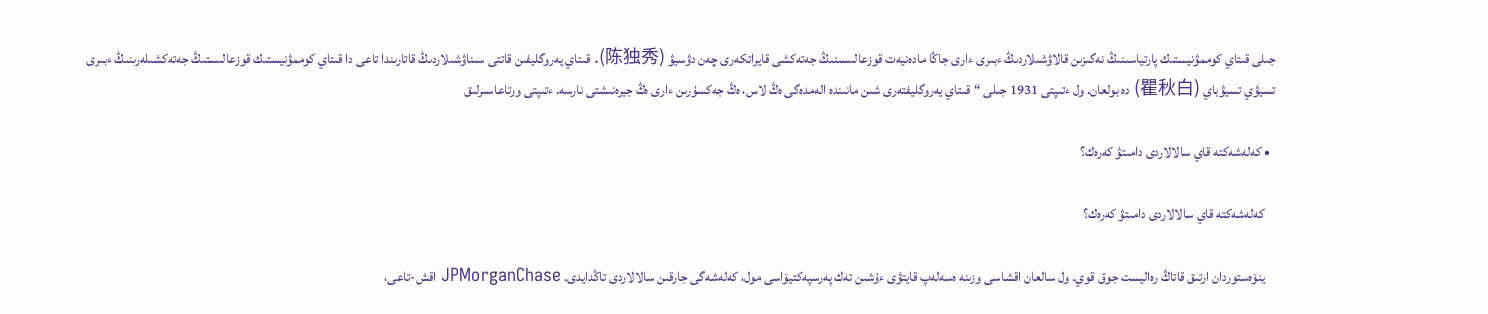جىلى قىتاي كوممۋنيستىك پارتياسىنىڭ نەگىزىن قالاۋشىلاردىڭ ءبىرى ءارى جاڭا مادەنيەت قوزعالىسىنىڭ جەتەكشى قايراتكەرى چەن دۋسيۋ (陈独秀). قىتاي يەروگليفىن قاتتى سىناۋشىلاردىڭ قاتارىندا تاعى دا قىتاي كوممۋنيستىك قوزعالىستىڭ جەتەكشىلەرىنىڭ ءبىرى تسيۋي تسيۋباي (瞿秋白) دە بولعان. ول ءتىپتى 1931 جىلى “قىتاي يەروگليفتەرى شىن مانىندە الەمدەگى ەڭ لاس، ەڭ جەكسۇرىن ءارى ەڭ جيرەنىشتى نارسە. ءتىپتى ورتاعاسىرلىق

  • كەلەشەكتە قاي سالالاردى دامىتۋ كەرەك؟

    كەلەشەكتە قاي سالالاردى دامىتۋ كەرەك؟

    ينۆەستوردان ارتىق قاتاڭ رەاليست جوق قوي. ول سالعان اقشاسى وزىنە ەسەلەپ قايتۋى ءۇشىن تەك پەرسپەكتيۆاسى مول، كەلەشەگى جارقىن سالالاردى تاڭدايدى. JPMorganChase اقش-تاعى،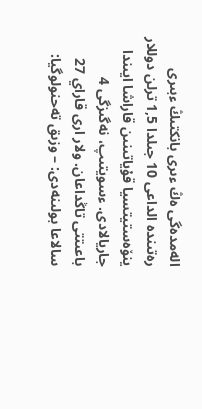الەمدەگى ەڭ ءىرى بانكتىڭ ءبىرى رەتىندە الداعى 10 جىلدا 1,5 ترلن دوللار ينۆەستيتسيا قۇياتىنىن قاراشا ايىندا جاريالادى. ءسويتىپ، نەگىزگى 4 باعىتتى تاڭداعان. ولار ارى قاراي 27 سالاعا بولىنەدى: – وزىق تەحنولوگيا: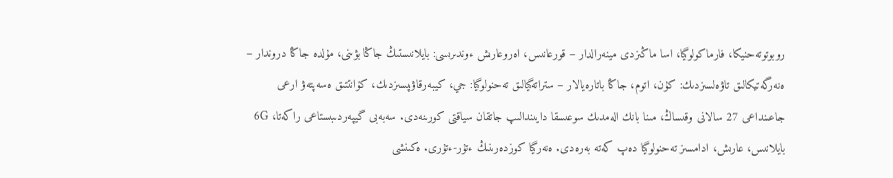روبوتوتەحنيكا، فارماكولوگيا، اسا ماڭىزدى مينەرالدار – قورعانىس، اەروعارىش ءوندىرىسى: بايلانىستىڭ جاڭا بۋىنى، مۇلدە جاڭا دروندار – ەنەرگەتيكالىق تاۋەلسىزدىك: كۇن، اتوم، جاڭا باتارەيالار – ستراتەگيالىق تەحنولوگيا: جي، كيبەرقاۋىپسىزدىك، كۆانتتىق ەسەپتەۋ ارعى جاعىنداعى 27 سالانى وقىساڭ، مىنا بانك الەمدىك سوعىسقا دايىندالىپ جاتقان سياقتى كورىنەدى. سەبەبى گيپەردىبىستاعى راكەتا، 6G بايلانىس، عارىش، ادامسىز تەحنولوگيا دەپ كەتە بەرەدى. ەنەرگيا كوزدەرىنىڭ ءتۇر-ءتۇرى. ەكىنشى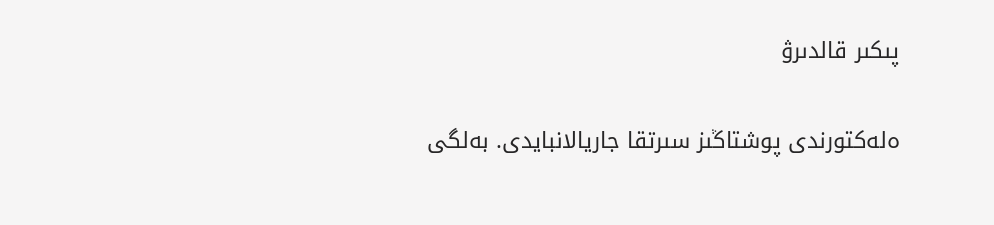پىكىر قالدىرۋ

ەلەكتورندى پوشتاڭىز سىرتقا جاريالانبايدى. بەلگى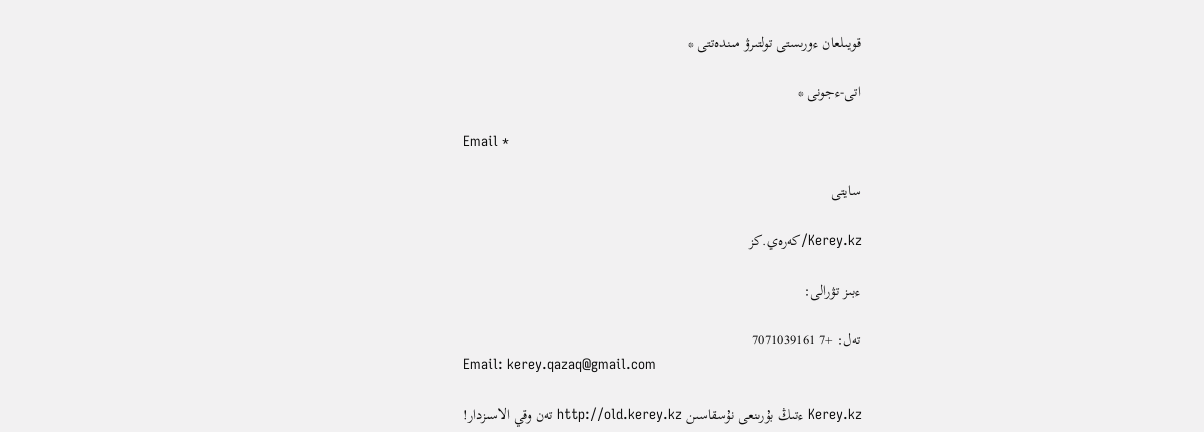قويىلعان ءورىستى تولتىرۋ مىندەتتى *

اتى-ءجونى *

Email *

سايتى

Kerey.kz/كەرەي.كز

ءبىز تۋرالى:

تەل: +7 7071039161
Email: kerey.qazaq@gmail.com

Kerey.kz ءتىڭ بۇرىنعى نۇسقاسىن http://old.kerey.kz تەن وقي الاسىزدار!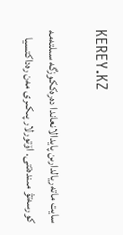KEREY.KZ

سايت ماتەريالدارىن پايدالانعاندا دەرەككوزگە سىلتەمە كورسەتۋ مىندەتتى. اۆتورلار پىكىرى مەن رەداكتسيا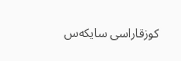كوزقاراسى سايكەس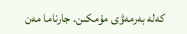كەلە بەرمەۋى مۇمكىن. جارناما مەن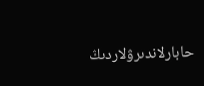حابارلاندىرۋلاردىڭ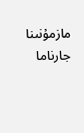مازمۇنىنا جارناما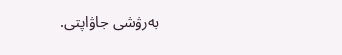بەرۋشى جاۋاپتى.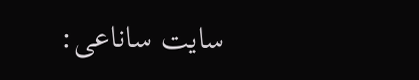سايت ساناعى: